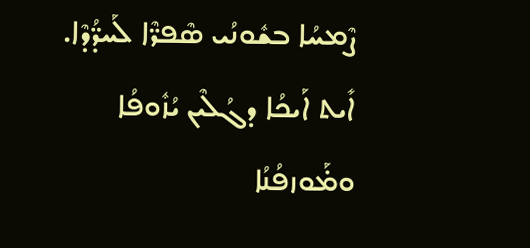ܨܶܡܚܳܐ ܒܫܽܘܢܳܝ ܣܶܦܪ̈ܶܐ ܠܰܚܕ̈ܳܕܶܐ. ܐܺܝܬ ܐܰܝܟܳܐ ܕܓܳܠܶܝܢ ܝܳܙܽܘܦܳܐ ܘܡ̇ܰܘܙܦܳܢܳܐ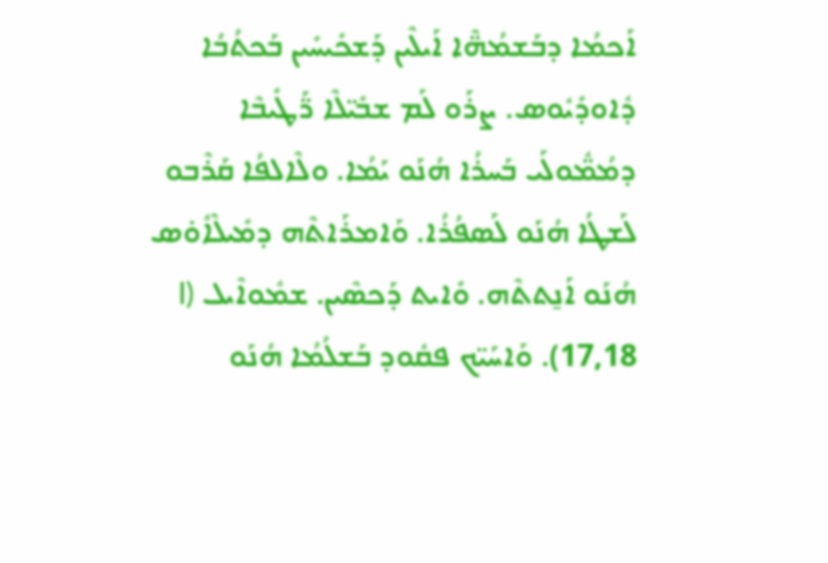ܐܰܟܡܳܐ ܕܒܰܫܡܳܗ̈ܶܐ ܐܰܝܠܶܝܢ ܕܰܫܟܺܝܚܺܝܢ ܒܰܟܬܳܒܳܐ ܕܽܐܘܕܺܝܽܘܣ. ܨܪܰܘ ܠܰܡ ܫܒܺܝ̈ܠܶܐ ܪ̈ܰܛܺܝܒܶܐ ܕܡܳܡ̈ܽܘܠܰܝ ܒܰܚܪܳܐ ܗܳܢܰܘ ܝܰܡܳܐ. ܘܠܶܐܠܦܳܐ ܩܰܪܶܒܘ ܠܰܫܛܳܐ ܗܳܢܰܘ ܠܰܣܦܳܪܳܐ. ܘܰܐܡܪܰܐܬܶܗ ܕܡܺܝܠܶܐܽܘ̇ܣ ܗܳܢܰܘ ܐܰܢ̱ܬܬܶܗ. ܘܺܐܝܬ ܕܰܟܣܶܝܢ. ܫܡܽܘܐܶܝܠ (I 17,18). ܘܰܐܚܰܝ̈ܟ ܦܩܽܘܕ ܒܰܫܠܳܡܳܐ ܗܳܢܰܘ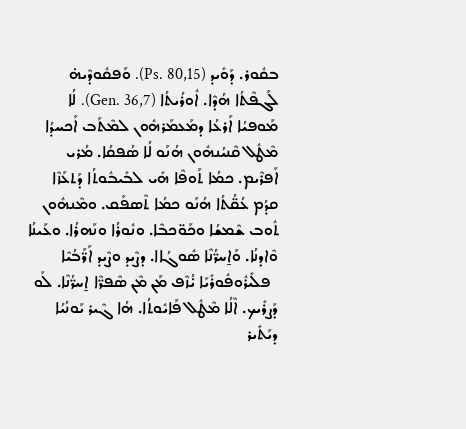ܒܩܽܘܪ. ܕܰܘܺܝܕ (Ps. 80,15). ܘܰܦܩܽܘܕܶܝܗ̇ ܠܰܓܦܶܬܳܐ ܗܳܕܶܐ. ܐܽܘܪܳܝܬܳܐ (Gen. 36,7). ܠܳܐ ܡܰܘܦܝܳܐ ܐܰܪܥܳܐ ܕܡܰܥܡܰܪܗܽܘܢ ܠܡܶܬܰܒ ܐܰܟܚܕܳܐ ܡܶܛܽܠ ܩܶܢܝܳܢܗܽܘܢ ܗܳܢܰܘ ܠܳܐ ܣܳܦܩܳܐ. ܡܳܪܝ ܐܰܦܪܶܝܡ. ܟܡܳܐ ܬܰܘܦܶܐ ܗܺܝ ܠܒܺܝܒܽܘܬܳܐ ܕܰܬܥܰܙܶܐ ܩܕܳܡ ܥܳܩ̈ܳܬܳܐ ܗܳܢܰܘ ܟܡܳܐ ܬܶܣܦܰܩ. ܘܡܶܢܗܽܘܢ ܬܽܘܒ ܫܶܡܫܳܐ ܘܟܰܘ̈ܟܒܶܐ. ܘܢܽܘܪܳܐ ܘܢܰܗܪܳܐ. ܘܥܰܝܢܳܐ ܘܶܐܕܢܳܐ. ܘܰܐ̱ܚܪ̈ܳܢܶܐ ܣܽܘܓܳܐܐ. ܕܨܶܝܕ ܘܨܶܝܕ ܐܰܪ̈ܰܒܳܝܶܐ
  ܦܠܺܝܪܽܘܦܽܘܪܺܝܰܐ ܝ̇ܳܙܶܦ ܡܰܢ ܡܶܢ ܣܶܦܪ̈ܶܐ ܐ̱ܚܪ̈ܳܢܶܐ. ܠܰܘ ܕܰܨܪܺܝܟ. ܐܶܠܳܐ ܡܶܛܽܠ ܦܰܐܝܽܘܬܳܐ. ܗܳܐ ܓܶܝܪ ܝܰܘܢܳܝܳܐ ܕܝܰܬܺܝܪ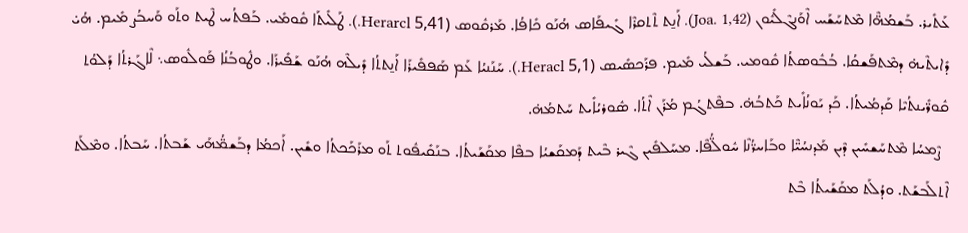ܥܰܬܺܝܪ. ܒܰܫܡܳܗ̈ܶܐ ܡܶܬܚܰܫܰܚ ܐܶܘܰܢܓܶܠܺܝܽܘܢ (Joa. 1,42). ܐܰܢ̱ܬ ܬܶܬܩܪܶܐ ܓܺܝܦܰܐܣ ܗܳܢܰܘ ܟܺܐܦܳܐ. ܡܰܪܩܽܘܣ (5,41 Herarcl.). ܛܰܠܺܝܬܰܐ ܩܽܘܡܺܝ. ܒܰܦܬܳܚ ܛܶܝܬ ܘܬܰܘ ܘܰܚܒܳܨ ܡܺܝܡ. ܗܳܝ̇ ܕܺܐܝܬܶܝܗ̇ ܕܡܶܬܦܰܫܩܳܐ. ܒܳܒܽܘܣܬܳܐ ܩܽܘܡܝ. ܒܰܫܠܳܝ ܡܺܝܡ. ܦܪܰܟܣܺܝܣ (5,1 Heracl.). ܚܰܢܰܢܝܳܐ ܥܰܡ ܣܰܦܦܺܝܪܰܐ ܐܰܢ̱ܬܬܳܐ ܕܺܝܠܶܗ ܗܳܢܰܘ ܫܰܦܺܝܪܰܐ. ܘܛܽܘܒܳܢܳܐ ܦܰܘܠܽܘܣ܆ ܠܶܐܓܰܪܬܳܐ ܕܰܠܘܳܬ ܩܽܘܪ̈ܺܝܢܬܳܝܶܐ ܩܰܕܡܳܝܬܳܐ. ܟܰܕ ܝܰܘܢܳܐܺܝܬ ܟܰܬܒܳܗ̇. ܒܦܶܬܓܳܡ ܡܳܪܰܢ ܐܶܬܳܐ. ܣܽܘܪܝܳܐܺܝܬ ܚܰܬܡܳܗ̇.
  ܨܶܡܚܳܐ ܡܶܬܚܰܫܚܺܝܢ ܕܶܝܢ ܡܰܕܢܚܳܝ̈ܶܐ ܘܒܰܐܚܪ̈ܳܢܶܐ ܚܽܘܠ̈ܳܦܶܐ. ܡܚܰܠܦܺܝܢ ܓܶܝܪ ܒܶܝܬ ܕܰܡܩܰܫܝܳܐ ܒܦܶܐ ܡܩܰܫܰܝܬܳܐ. ܒܢܰܩܺܝܦܽܘܬ ܬܰܘ ܡܪܰܟܰܟܬܳܐ ܘܫܺܝܢ. ܐܰܟܡܳܐ ܕܒܰܫܡ̈ܳܗܰܝ ܫܰܒܬܳܐ. ܚܰܒܬܳܐ. ܘܡܶܠܰܬ ܐܶܬܠܰܒܫܰܬ. ܘܕܳܠܰܬ ܡܩܰܫܰܝܬܳܐ ܒܶܬ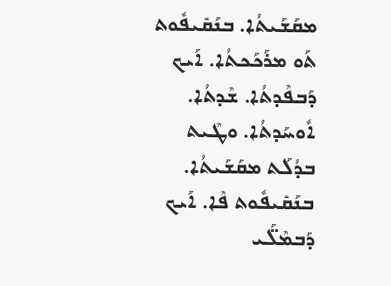ܡܩܰܫܰܝܬܳܐ. ܒܢܰܩܺܝܦܽܘܬ ܬܰܘ ܡܪܰܟܰܟܬܳܐ. ܐܰܝܟ ܕܰܒܦܶܕܬܳܐ. ܫܶܕܬܳܐ. ܐܽܘܚܰܕܬܳܐ. ܘܛܶܝܬ ܒܕܳܠܰܬ ܡܩܰܫܰܝܬܳܐ. ܒܢܰܩܺܝܦܽܘܬ ܦܶܐ. ܐܰܝܟ ܕܰܒܡܶܠ̈ܰܝ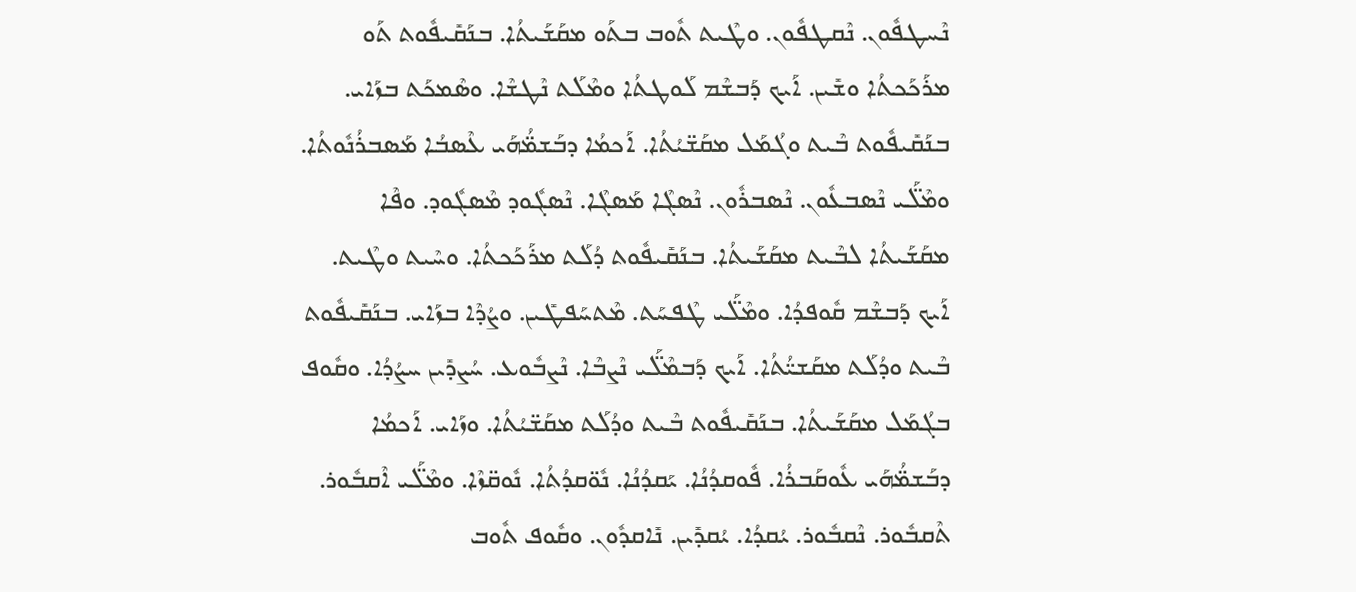ܢܶܚܛܦܽܘܢ. ܢܶܩܛܦܽܘܢ. ܘܛܶܝܬ ܬܽܘܒ ܒܬܰܘ ܡܩܰܫܰܝܬܳܐ. ܒܢܰܩܺܝܦܽܘܬ ܬܰܘ ܡܪܰܟܰܟܬܳܐ ܘܫܺܝܢ. ܐܰܝܟ ܕܰܒܫܶܡ ܠܰܘܛܬܳܐ ܘܡܶܠܰܬ ܢܶܛܫܶܐ. ܘܣܶܡܟܰܬ ܒܙܰܐܝ. ܒܢܰܩܺܝܦܽܘܬ ܒܶܝܬ ܘܓܳܡܰܠ ܡܩܰܫ̈ܝܳܬܳܐ. ܐܰܟܡܳܐ ܕܒܰܫܡ̈ܳܗܰܝ ܥܶܣܒܳܐ ܡܰܣܒܪܳܢܽܘܬܳܐ. ܘܡܶܠ̈ܰܝ ܢܶܣܒܥܽܘܢ. ܢܶܣܒܪܽܘܢ. ܢܶܣܓܶܐ ܡܰܣܓܶܐ. ܢܶܣܓܽܘܕ ܡܶܣܓܽܘܕ. ܘܦܶܐ ܡܩܰܫܰܝܬܳܐ ܠܒܶܝܬ ܡܩܰܫܰܝܬܳܐ. ܒܢܰܩܺܝܦܽܘܬ ܕܳܠܰܬ ܡܪܰܟܰܟܬܳܐ. ܘܚܶܝܬ ܘܛܶܝܬ. ܐܰܝܟ ܕܰܒܫܶܡ ܩܽܘܦܕܳܐ. ܘܡܶܠ̈ܰܝ ܛܶܦܚܰܬ. ܡܶܬܚܰܦܛܺܝܢ. ܘܨܳܕܶܐ ܒܙܰܐܝ. ܒܢܰܩܺܝܦܽܘܬ ܒܶܝܬ ܘܕܳܠܰܬ ܡܩܰܫܝ̈ܳܬܳܐ. ܐܰܝܟ ܕܰܒܡܶܠ̈ܰܝ ܢܶܨܒܶܐ. ܢܶܨܒܽܘܥ. ܚܳܨܕܺܝܢ ܚܨܳܕܳܐ. ܘܩܽܘܦ ܒܓܳܡܰܠ ܡܩܰܫܰܝܬܳܐ. ܒܢܰܩܺܝܦܽܘܬ ܒܶܝܬ ܘܕܳܠܰܬ ܡܩܰܫ̈ܝܳܬܳܐ. ܘܙܰܐܝ. ܐܰܟܡܳܐ ܕܒܰܫܡ̈ܳܗܰܝ ܥܽܘܩܰܒܪܳܐ. ܦܽܘܩܕܳܢܳܐ. ܝܰܩܕܳܢܳܐ. ܢܽܘ̈ܩܕܳܬܳܐ. ܢܽܘܩ̈ܙܶܐ. ܘܡܶܠ̈ܰܝ ܐܶܩܒܽܘܪ. ܬܶܩܒܽܘܪ. ܢܶܩܒܽܘܪ. ܝܳܩܕܳܐ. ܝܳܩܕܺܝܢ. ܢܺܐܩܕܽܘܢ. ܘܩܽܘܦ ܬܽܘܒ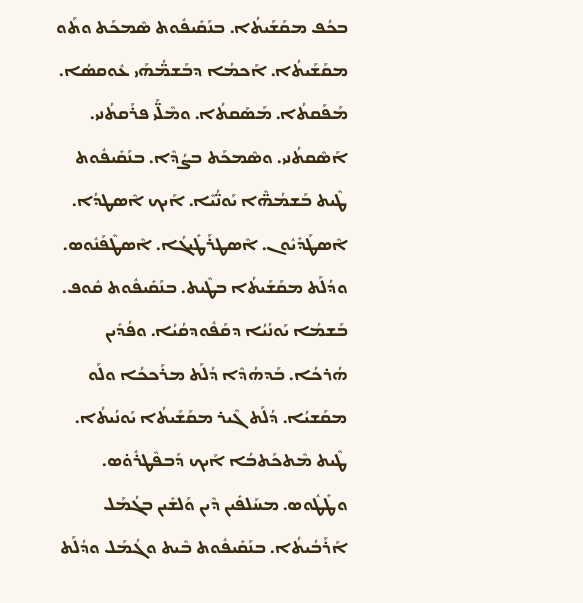ܒܟܳܦ ܡܩܰܫܰܝܬܳܐ. ܒܢܰܩܺܝܦܽܘܬ ܣܶܡܟܰܬ ܘܬܰܘ ܡܩܰܫܰܝܬܳܐ. ܐܰܟܡܳܐ ܕܒܰܫܡ̈ܳܗܰܝ ܥܽܘܩܣܳܐ. ܡܰܦܰܩܬܳܐ. ܡܰܣܰܩܬܳܐ. ܘܡܶܠ̈ܰܝ ܦܪܰܩܬܳܢܝ. ܐܰܣܶܩܬܳܢܝ. ܘܣܶܡܟܰܬ ܒܨܳܕܶܐ. ܒܢܰܩܺܝܦܽܘܬ ܛܶܝܬ ܒܰܫܡܳܗ̈ܶܐ ܝܰܘܢ̈ܳܝܶܐ. ܐܰܝܟ ܐܶܣܛܕܳܐ. ܐܶܣܛܰܕܺܝܽܘܢ. ܐܶܣܛܪܰܛܺܝܓܳܐ. ܐܶܣܛܶܦܰܢܽܘܣ. ܘܕܳܠܰܬ ܡܩܰܫܰܝܬܳܐ ܒܛܶܝܬ. ܒܢܰܩܺܝܦܽܘܬ ܩܽܘܦ. ܒܰܫܡܳܐ ܝܰܘܢܳܝܳܐ ܕܩܰܦܽܘܕܩܳܝܳܐ. ܘܦܳܕܺܝܢ ܗܳܪܟܳܐ. ܒܰܕܗܳܕܶܐ ܕܳܠܰܬ ܡܪܰܟܟܳܐ ܘܠܰܘ ܡܩܰܫܝܳܐ. ܕܳܠܰܬ ܓܶܝܪ ܡܩܰܫܰܝܬܳܐ ܝܰܘܢܳܝܬܳܐ. ܛܶܝܬ ܡܶܬܟܰܬܒܳܐ ܐܰܝܟ ܕܰܒܦܶܛܪܽܘ̇ܣ. ܘܛܺܛܽܘܣ. ܡܚܰܠܦܺܝܢ ܕܶܝܢ ܘܰܠܫܺܝܢ ܒܓܳܡܰܠ ܐܰܪܰܒܳܝܬܳܐ. ܒܢܰܩܺܝܦܽܘܬ ܒܶܝܬ ܘܓܳܡܰܠ ܘܕܳܠܰܬ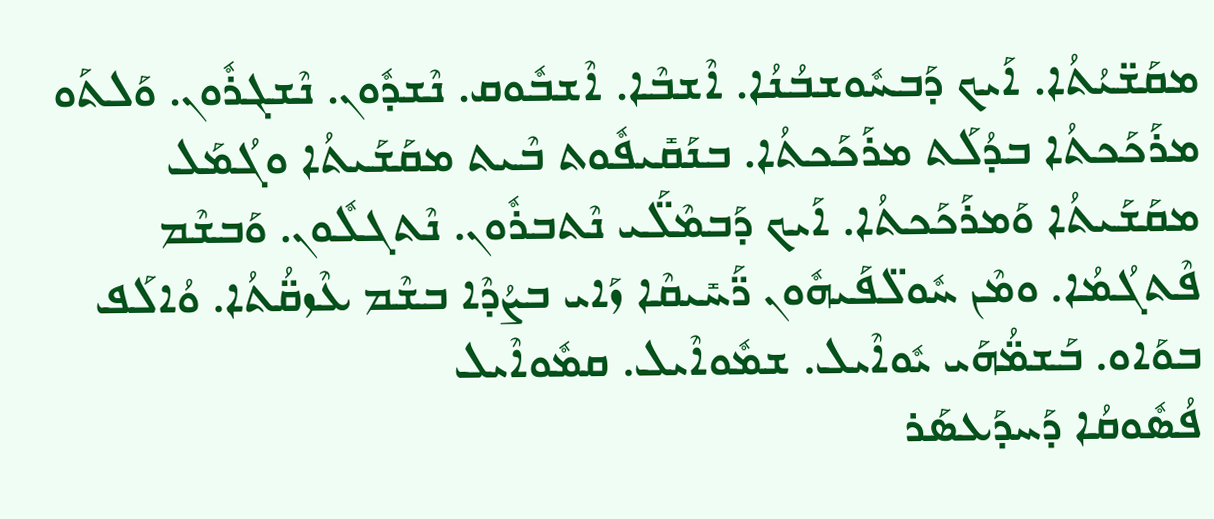ܡܩܰܫ̈ܝܳܬܳܐ. ܐܰܝܟ ܕܰܒܚܽܘܫܒܳܢܳܐ. ܐܶܫܒܶܐ. ܐܶܫܒܽܘܩ. ܢܶܫܕܽܘܢ. ܢܶܫܓܪܽܘܢ. ܘܰܠܬܰܘ ܡܪܰܟܰܟܬܳܐ ܒܕܳܠܰܬ ܡܪܰܟܰܟܬܳܐ. ܒܢܰܩܺܝܦܽܘܬ ܒܶܝܬ ܡܩܰܫܰܝܬܳܐ ܘܓܳܡܰܠ ܡܩܰܫܰܝܬܳܐ ܘܰܡܪܰܟܰܟܬܳܐ. ܐܰܝܟ ܕܰܒܡܶܠ̈ܰܝ ܢܶܬܒܪܽܘܢ. ܢܶܬܓܠܽܘܢ. ܘܰܒܫܶܡ ܦܶܬܓܳܡܳܐ. ܘܡܶܢ ܚܽܘܠ̈ܦܰܝܗܽܘܢ ܪ̈ܰܚܺܝܩܶܐ ܙܰܐܝ ܒܨܳܕܶܐ ܒܫܶܡ ܥܶܙܩ̈ܳܬܳܐ. ܘܳܐܠܰܦ ܒܘܰܐܘ. ܒܰܫܡ̈ܳܗܰܝ ܝܽܘܐܶܝܠ. ܫܡܽܘܐܶܝܠ. ܩܡܽܘܐܶܝܠ
ܦܳܣܽܘܩܳܐ ܕܰܚܕܰܥܣܰܪ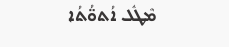ܡܶܛܽܠ ܐܳܬܘ̈ܳܬܳܐ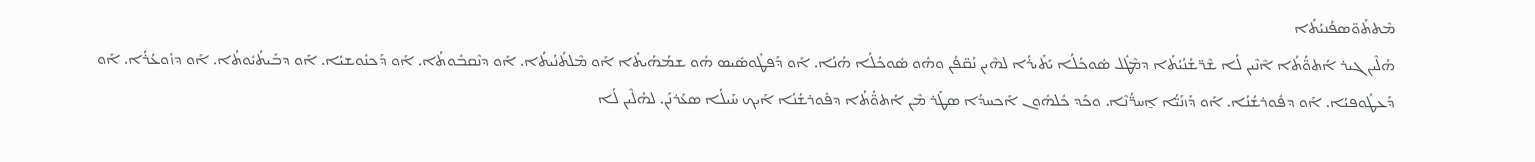ܡܶܬܬܰܘ̈ܣܦܳܢܝܳܬܳܐ
ܗܳܠܶܝܢ ܓܝܪ ܐܳܬܘ̈ܳܬܳܐ ܐܶܢܶܝܢ ܠܳܐ ܫܶܪ̈ܫܳܢܳܝܳܬܳܐ ܕܡܶܛܽܠ ܣܽܘܟܳܠܳܐ ܝܰܬܺܝܪܳܐ ܠܗܶܝܢ ܢܳܩ̈ܦܳܢ ܘܗܽܘ ܣܽܘܟܳܠܳܐ ܗܳܢܳܐ. ܐܰܘ ܕܰܦܛܽܘܣܺܝܣ ܗܽܘ ܫܡܳܗܳܝܬܳܐ ܐܰܘ ܡܶܠܬܳܢܳܝܬܳܐ. ܐܰܘ ܕܢܶܩܒܽܘܬܳܐ. ܐܰܘ ܕܰܟܢܽܘܫܝܳܐ. ܐܰܘ ܕܒܰܝܬܳܝܽܘܬܳܐ. ܐܰܘ ܕܙܽܘܥܳܪܳܐ. ܐܰܘ ܕܰܥܛܽܘܦܝܳܐ. ܐܰܘ ܕܦܽܘܪܫܳܢܳܐ. ܐܰܘ ܕܰܙܢܰܝ̈ܳܐ ܐ̱ܚܪ̈ܳܢܶܐ. ܘܟܰܕ ܟܽܠܗܽܘܢ ܐܰܟܚܕܳܐ ܣܛܰܪ ܡܶܢ ܐܳܬܘ̈ܳܬܳܐ ܕܦܽܘܪܫܳܢܳܐ ܐܰܝܟ ܚܰܝܠܳܐ ܣܥܰܪܢܰܢ. ܠܗܳܠܶܝܢ ܠܳܐ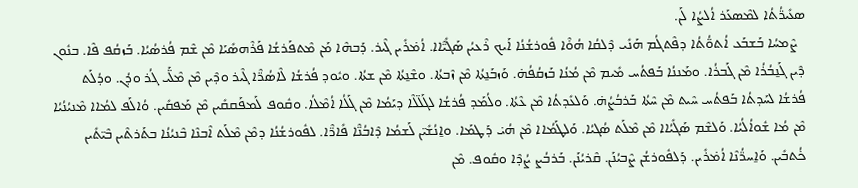ܣܥܺܝܪ̈ܳܬܳܐ ܠܡܶܣܥܰܪ ܐܳܠܨܳܐ ܠܰܢ.
  ܨܶܡܚܳܐ ܒܰܫܒܰܥ ܐܳܬܘ̈ܳܬܳܐ ܕܦܶܬܓܳܡ ܗܰܢܺܝ ܕܶܠܩܳܐ ܗܳܘ̇ܶܐ ܦܽܘܪܫܳܢܳܐ ܐܰܝܟ ܪܶܥܝܳܢ ܣܰܓܺܝ̈ܶܐܐ. ܐܳܡ̇ܪܺܝܢ ܓܶܝܪ. ܕܰܒܗܶܐ ܡܰܢ ܡܶܬܦܰܪܫܳܐ ܦܰܪܶܗܣܺܝܰܐ ܡܶܢ ܫܶܡ ܦܳܪܣܳܝܳܐ. ܒܰܙܩܳܦ ܦܶܐ. ܒܢܽܘܢ ܕܶܝܢ ܓܰܢ̱ܒܳܪܳܐ ܡܶܢ ܓܰܒܪܳܐ. ܘܡܰܢܢܳܐ ܒܰܦܬܳܚ ܡܺܝܡ ܡܶܢ ܡܳܢܳܐ ܒܰܙܩܳܦܳܗ̇. ܘܰܙܒܰܢ̱ܬܳܐ ܡܶܢ ܙܶܒܬܳܐ. ܘܫܶܢ̱ܬܳܐ ܡܶܢ ܫܬܳܐ. ܘܝܽܘܕ ܦܳܪܫܳܐ ܠܶܐܣܳܪ̈ܶܐ ܓܶܝܪ ܘܕܶܝܢ ܡܶܢ ܡܶܠ̈ܰܝ ܓܳܪ ܘܕܳܢ. ܘܕܳܠܰܬ ܦܳܪܫܳܐ ܠܚܰܕܬܳܐ ܒܰܦܬܳܚ ܚܶܝܬ ܡܶܢ ܚܶܬܳܐ ܒܰܪܒܳܨܳܗ̇. ܘܰܠܥܺܕܬܳܐ ܡܶܢ ܥܶܬܳܐ. ܘܠܳܡܰܕ ܦܳܪܫܳܐ ܠܓܰܠ̈ܠܶܐ ܕܝܰܡܳܐ ܡܶܢ ܓܰܠܳܐ ܐܳܡܶܠܳܐ. ܘܩܽܘܦ ܠܰܡܦܰܩܩܺܝܢ ܡܶܢ ܡܰܦܩܺܝܢ. ܘܳܐܠܰܦ ܠܡܳܐܐ ܡܶܢܝܳܢܳܝܳܐ ܡܶܢ ܡܳܐ ܫܽܘܐܳܠܳܝܳܐ. ܘܰܠܫܶܡ ܣܰܓܺܝܳܐܐ ܡܶܢ ܡܶܠܰܬ ܣܳܓܝܳܐ. ܘܰܠܛܰܡܳܐܐ ܡܶܢ ܗܳܝ̇ ܕܰܛܡܰܐ. ܘܐ̱ܢܳܫܺܝ̈ܢ ܠܰܫܡܳܐ ܕܶܐܒܳܢ̈ܶܐ ܦܺܐܪ̈ܶܐ. ܠܦܽܘܪܫܳܢܳܐ ܕܡܶܢ ܡܶܠܰܬ ܐܶܒܢܶܐ ܒܶܢܝܳܢܳܐ ܒܬܰܪܬܶܝܢ ܒܶܝ̈ܬܺܝܢ ܟ̇ܳܬܒܺܝܢ. ܘܰܐ̱ܚܪ̈ܳܢܶܐ ܐܳܡ̇ܪܺܝܢ. ܕܰܠܦܽܘܪܫܳܢ ܨܶܒܝܳܢܰܢ. ܩܶܪܝܳܢܰܢ. ܒܰܪܒܳܨ ܨܳܕܶܐ ܘܩܽܘܦ. ܡܶܢ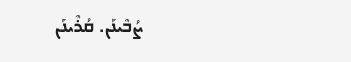ܨܳܒܶܝܢܰܢ. ܩܳܪܶܝܢܰܢ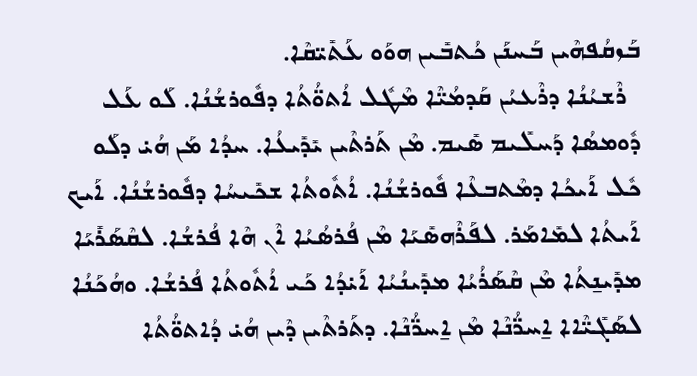ܒܰܙܩܳܦܗܶܝܢ ܒܰܚܢܰܢ ܟܳܬܒܺܝܢ ܗܘܰܘ ܥܰܬܺܝ̈ܩܶܐ.
  ܪܶܫܝܳܢܳܐ ܕܪܶܥܝܳܢ ܩܰܕܡܳܝ̈ܶܐ ܡܶܛܽܠ ܐܳܬܘ̈ܳܬܳܐ ܕܦܽܘܪܫܳܢܳܐ. ܠܰܘ ܥܰܠ ܕܽܘܡܣܳܐ ܕܰܚܠܺܝܡ ܣܺܝܡ. ܡܶܢ ܬܰܪܬܶܝܢ ܝܺܕܺܝܥܳܐ. ܚܕܳܐ ܡܰܢ ܗܳܝ̇ ܕܠܰܘ ܟܽܠ ܐܰܝܟܳܐ ܕܡܶܬܒܥܶܐ ܦܽܘܪܫܳܢܳܐ. ܐܳܬܽܘܬܳܐ ܫܟܺܝܚܳܐ ܕܦܽܘܪܫܳܢܳܐ. ܐܰܝܟ ܐܰܝܬܳܐ ܠܡܺܐܡܰܪ. ܠܦܰܪܶܗܣܺܝܰܐ ܡܶܢ ܦܳܪܣܳܝܳܐ ܐܶܢ ܗܶܐ ܦܳܪܫܳܐ. ܠܩܶܣܰܪܺܝܰܐ ܡܕܺܝܢ̱ܬܳܐ ܡܶܢ ܩܶܣܰܪܳܝܳܐ ܡܕܺܝܢܳܝܳܐ ܐܰܝ̇ܕܳܐ ܟܰܝ ܐܳܬܽܘܬܳܐ ܦܳܪܫܳܐ. ܘܗܳܟܰܢܳܐ ܠܣܰܓܺܝ̈ܶܐܐ ܐ̱ܚܪ̈ܳܢܶܐ ܡܶܢ ܐ̱ܚܪ̈ܳܢܶܐ. ܕܬܰܪܬܶܝܢ ܕܶܝܢ ܗܳܝ̇ ܕܳܐܬܘ̈ܳܬܳܐ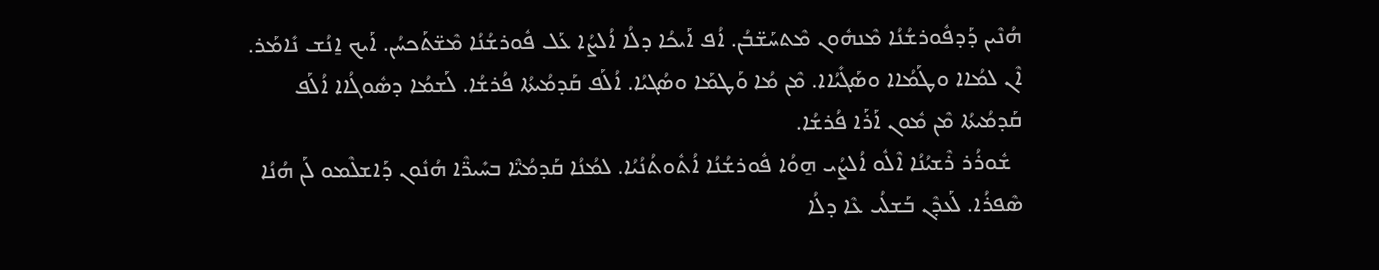ܗܳܢܶܝܢ ܕܰܕܦܽܘܪܫܳܢܳܐ ܡܶܢܗܽܘܢ ܡܶܬܚܰܫ̈ܒܳܢ. ܐܳܦ ܐܰܝܟܳܐ ܕܠܳܐ ܐܳܠܨܳܐ ܥܰܠ ܦܽܘܪܫܳܢܳܐ ܡܶܫ̈ܬܰܟܚܳܢ. ܐܰܝܟ ܐ̱ܢܳܫ ܢܺܐܡܰܪ. ܐܶܢ ܠܡܳܐܐ ܘܛܰܡܳܐܐ ܘܣܰܓܺܝܳܐܐ. ܡܶܢ ܡܳܐ ܘܰܛܡܰܐ ܘܣܳܓܝܳܐ. ܐܳܠܰܦ ܩܰܕܡܳܝܬܳܐ ܦܳܪܫܳܐ. ܠܰܫܡܳܐ ܕܣܽܘܓܳܐܐ ܐܳܠܰܦ ܩܰܕܡܳܝܬܳܐ ܡܶܢ ܡܽܘܢ ܐܰܪܰܐ ܦܳܪܫܳܐ.
  ܫܽܘܪܳܪ ܪܶܫܝܳܢܳܐ ܐܶܠܽܘ ܐܳܠܨܳܝ ܗ̱ܘܳܐ ܦܽܘܪܫܳܢܳܐ ܐܳܬܽܘܬܳܢܳܝܳܐ. ܠܡܳܢܳܐ ܩܰܕܡܳܝ̈ܶܐ ܒܚܺܝܪ̈ܶܐ ܗܳܢܽܘܢ ܕܰܐܫܠܶܡܘ ܠܰܢ ܗܳܢܳܐ ܣܶܦܪܳܐ. ܠܰܥܕܶܢ ܒܰܫܠܳܝ ܥܶܐ ܕܠܳܐ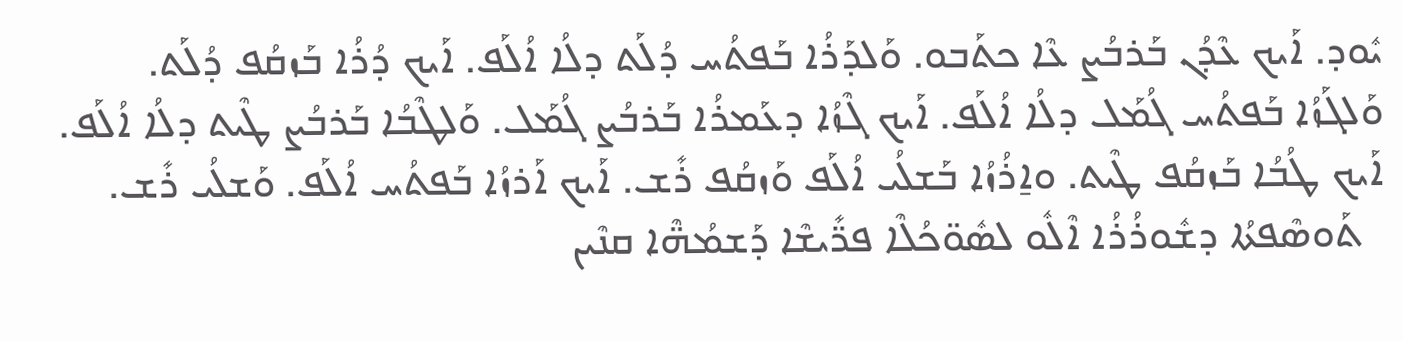ܝܽܘܕ. ܐܰܝܟ ܥܶܕܳܢ ܒܰܪܒܳܨ ܥܶܐ ܟܬܰܒܘ. ܘܰܠܕܰܪܳܐ ܒܰܦܬܳܚ ܕܳܠܰܬ ܕܠܳܐ ܐܳܠܰܦ. ܐܰܝܟ ܕܳܪܳܐ ܒܰܙܩܳܦ ܕܳܠܰܬ. ܘܰܠܓܰܙܳܐ ܒܰܦܬܳܚ ܓܳܡܰܠ ܕܠܳܐ ܐܳܠܰܦ. ܐܰܝܟ ܓܶܙܳܐ ܕܥܰܡܪܳܐ ܒܰܪܒܳܨ ܓܳܡܰܠ. ܘܰܠܛܶܒܳܐ ܒܰܪܒܳܨ ܛܶܝܬ ܕܠܳܐ ܐܳܠܰܦ. ܐܰܝܟ ܛܳܒܳܐ ܒܰܙܩܳܦ ܛܶܝܬ. ܘܐ̱ܪܳܙܳܐ ܒܰܫܠܳܝ ܐܳܠܰܦ ܘܰܙܩܳܦ ܪܺܫ. ܐܰܝܟ ܐܰܪܙܳܐ ܒܰܦܬܳܚ ܐܳܠܰܦ. ܘܰܫܠܳܝ ܪܺܫ.
  ܬܰܘܣܶܦܬܳܐ ܕܫܽܘܪܳܪܳܐ ܐܶܠܽܘ ܠܣܽܘ̈ܟܳܠܶܐ ܦܪ̈ܺܝܫܶܐ ܕܰܫܡܳܗ̈ܶܐ ܩܢܶܝܢ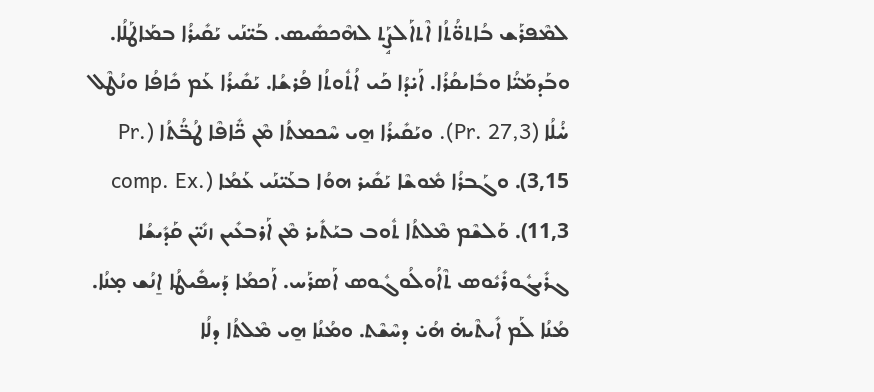ܠܡܶܦܪܰܫ ܒܳܐܬܘ̈ܳܬܳܐ ܐܶܬܐܰܠܨܱܰܬ ܠܗܶܟܣܺܝܣ. ܒܰܝ̈ܢܰܝ ܝܰܩܺܝܪܳܐ ܒܡܰܐܛܰܠܳܐ. ܘܒܰܕܡܰܝ̈ܳܐ ܘܒܺܐܝܩܳܪܳܐ. ܐܰܝ̇ܕܳܐ ܟܰܝ ܐܳܬܽܘܬܳܐ ܦܳܪܫܳܐ. ܝܰܩܺܝܪܳܐ ܥܰܡ ܟܺܐܦܳܐ ܘܢܳܛܶܠ ܚ̇ܳܠܳܐ (Pr. 27,3). ܘܝܰܩܺܝܪܳܐ ܗ̱ܝ ܚܶܟܡܬܳܐ ܡܶܢ ܟ̈ܺܐܦܶܐ ܛܳܒ̈ܳܬܳܐ (Pr. 3,15). ܘܓܰܒܪܳܐ ܡܽܘܫܶܐ ܝܰܩܺܝܪ ܗܘܳܐ ܒܥܰܝ̈ܢܰܝ ܥܰܡܳܐ (comp. Ex. 11,3). ܘܰܠܫܶܡ ܡܶܠܬܳܐ ܬܽܘܒ ܒܝܰܬܺܝܪ ܡܶܢ ܐܰܪܒܥܺܝܢ ܙܢܺܝ̈ܢ ܩܰܕܺܝܫܳܐ ܓܪܺܝܓܽܘܪܺܝܽܘܣ ܬܶܐܳܘܠܳܘܓܽܘܣ ܐܰܣܪܰܚ. ܐܰܟܡܳܐ ܕܰܚܦܺܝܛܳܐ ܐ̱ܢܳܫ ܡ̣ܢܳܐ. ܡܳܢܳܐ ܠܰܡ ܐܺܝܬܶܝܗ̇ ܗܳܝ̇ ܕܚܶܫܶܬ. ܘܡܳܢܳܐ ܗ̱ܝ ܡܶܠܬܳܐ ܕܠܳܐ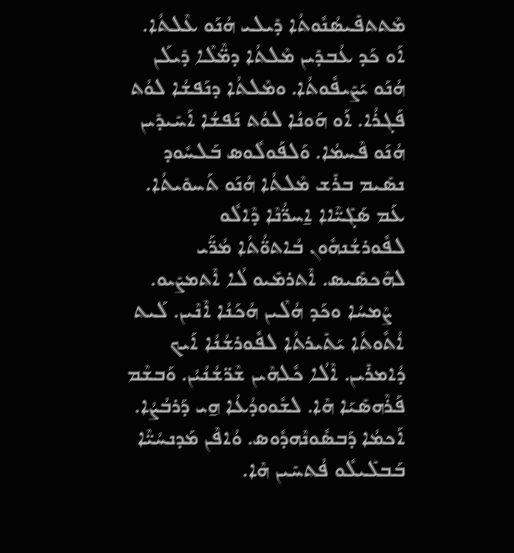ܡܶܬܬܦܺܝܣܳܢܽܘܬܳܐ ܕܺܝܠܝ ܗܳܢܰܘ ܥܶܠܬܳܐ. ܐܰܘ ܟܰܕ ܥܳܒܕܺܝܢ ܡܶܠܬܳܐ ܕܡ̈ܶܠܶܐ ܕܺܝܠܰܢ ܗܳܢܰܘ ܝܰܨܺܝܦܽܘܬܳܐ. ܘܡܶܠܬܳܐ ܕܢܰܦܫܳܐ ܠܘܳܬ ܦܰܓܪܳܐ. ܐܰܘ ܗܰܘܢܳܐ ܠܘܳܬ ܢܰܦܫܳܐ ܐܰܚܺܝܕܺܝܢ ܗܳܢܰܘ ܦܶܚܡܳܐ. ܘܰܠܦܰܘܠܽܘܣ ܒܰܠܚܽܘܕ ܢܣܺܝܡ ܒܪܺܫ ܡܶܠܬܳܐ ܗܳܢܰܘ ܬܰܚܘܺܝܬܳܐ. ܥܰܡ ܣܰܓܺܝ̈ܶܐܐ ܐ̱ܚܪ̈ܳܢܶܐ ܕܶܐܠܽܘ ܠܦܽܘܪܫܳܢܗܽܘܢ ܒܳܐܬܘ̈ܳܬܳܐ ܡܳܪ̈ܰܝ ܠܗܶܟܣܺܝܣ. ܐܶܬܪܡܺܝܘ ܠܳܐ ܐܶܬܡܨܺܝܘ.
  ܨܶܡܚܳܐ ܘܟܰܕ ܗܳܠܶܝܢ ܗܳܟܰܢܳܐ ܐܶܢܶܝܢ. ܠܰܝܬ ܐܳܬܽܘܬܳܐ ܝܰܬܺܝܪܬܳܐ ܠܦܽܘܪܫܳܢܳܐ ܐܰܝܟ ܕܳܐܡܪܺܝܢ. ܐܶܠܳܐ ܟܽܠܗܶܝܢ ܫܶܪ̈ܫܳܢܳܝܳܢ. ܘܰܒܫܶܡ ܦܰܪܶܗܣܺܝܰܐ ܗܶܐ. ܠܫܽܘܘܕܳܥܳܐ ܗ̱ܝ ܕܰܪܒܳܨܳܐ. ܐܰܟܡܳܐ ܕܰܒܣܽܘܢܶܗܕܽܘܣ. ܘܳܐܦܶܢ ܡܰܕܢܚܳܝ̈ܶܐ ܒܰܒܠܺܝܠܽܘ ܦܳܬܚܺܝܢ ܗܶܐ.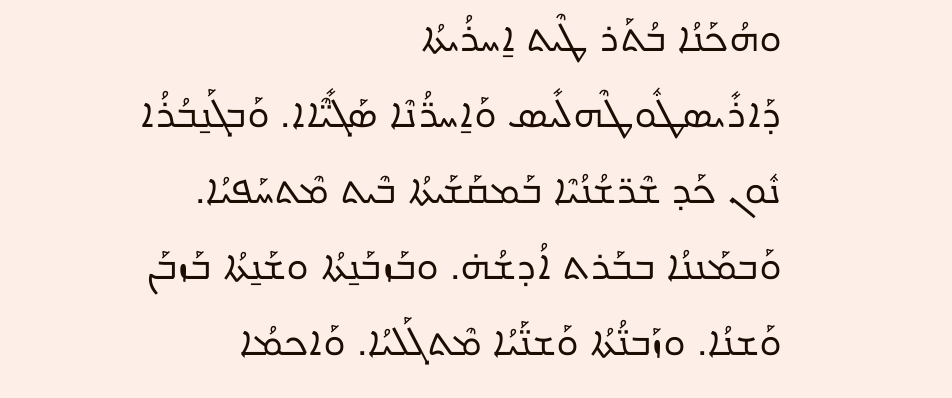ܘܗܳܟܰܢܳܐ ܒܳܬܰܪ ܛܶܝܬ ܐ̱ܚܪܳܝܬܳܐ ܕܰܐܪܺܝܣܛܽܘܛܶܗܠܺܝܣ ܘܰܐ̱ܚܪ̈ܳܢܶܐ ܣܰܓܺܝ̈ܶܐܐ. ܘܰܒܓܰܢ̱ܒܳܪܳܐ ܢܽܘܢ ܟܰܕ ܫܶܪ̈ܫܳܢܳܝܶܐ ܒܰܡܩܰܫܰܝܬܳܐ ܒܶܝܬ ܡܶܬܚܰܦܝܳܐ. ܘܰܒܡܰܢܢܳܐ ܒܒܰܪܬ ܐܳܕܫܳܗ̇. ܘܒܰܙܒܰܢ̱ܬܳܐ ܘܫܰܢ̱ܬܳܐ ܒܰܙܒܰܢ ܘܰܫܢܳܐ. ܘܙܰܒܢ̈ܳܬܳܐ ܘܰܫܢ̈ܰܝܳܐ ܡܶܬܓܰܠܝܳܐ. ܘܰܐܟܡܳܐ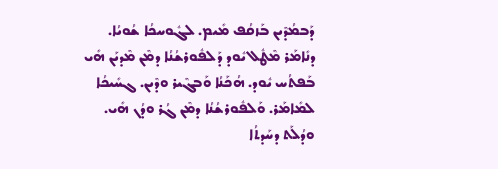ܕܰܒܡܳܕܶܝܢ ܒܰܙܩܳܦ ܡܺܝܡ. ܠܓܽܘܚܟܳܐ ܫܳܘܝܳܐ. ܕܢܺܐܡܰܪ ܡܶܛܽܠ ܝܽܘܕ ܕܰܠܦܽܘܪܫܳܢܳܐ ܕܡܶܢ ܡܶܕܝܰܢ ܗܺܝ ܒܰܦܬܳܚ ܝܽܘܕ. ܗܳܟܰܢܳܐ ܘܰܒܓܶܝܪ ܘܕܶܝܢ. ܓܚܺܝܟܳܐ ܠܡܺܐܡܰܪ. ܘܰܠܦܽܘܪܫܳܢܳܐ ܕܡܶܢ ܓܳܪ ܘܕܳܢ ܗܺܝ. ܘܕܳܠܰܬ ܕܚܰܕܬܳܐ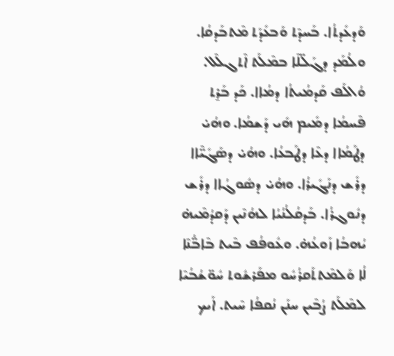ܘܰܕܥܺܕܬܳܐ. ܒܰܚܕܶܬ ܘܰܒܥܺܕܰܬ ܡܶܬܒܰܕܩܳܐ. ܘܠܳܡܰܕ ܕܓܰܠ̈ܠܶܐ ܒܡܶܠܰܬ ܐܶܬܓܠܶܠ. ܘܳܐܠܰܦ ܩܰܕܡܳܝܬܳܐ ܕܡܳܐܐ. ܟܰܕ ܒܰܪ̱ܬ ܦܶܚܡܳܐ ܕܡܺܝܡ ܗܺܝ ܕܰܫܡܳܐ. ܘܗܳܝ̇ ܕܛܰܡܳܐܐ ܕܥܶܐ ܕܛܰܒܥܳܐ. ܘܗܳܝ̇ ܕܣܰܓܺܝ̈ܶܐܐ ܕܪܺܫ ܕܢܰܓܺܝܪܳܐ. ܘܗܳܝ̇ ܕܣܽܘܓܳܐܐ ܕܪܺܫ ܕܢܽܘܓܪܳܐ. ܒܰܕܩܳܠܳܢܳܝܳܐ ܠܗܳܢܶܝܢ ܕܰܩܕܳܡܶܝܗ̇ ܝܳܗܒܳܐ ܙܰܘܥܳܗ̇. ܘܥܽܘܦܳܦ ܒܶܝܬ ܒܶܐܒ̈ܳܢܶܐ ܠܳܐ ܘܰܠܡܶܬܬܰܩܪܳܚܽܘ ܡܦܰܪܫܽܘܬ ܚܽܘ̈ܫܳܒܳܝܶܐ ܠܡܶܠܰܬ ܨܳܒܶܝܢ ܚܢܰܢ ܢܳܩܦܳܐ ܚܶܝܬ. ܐܰܝܟ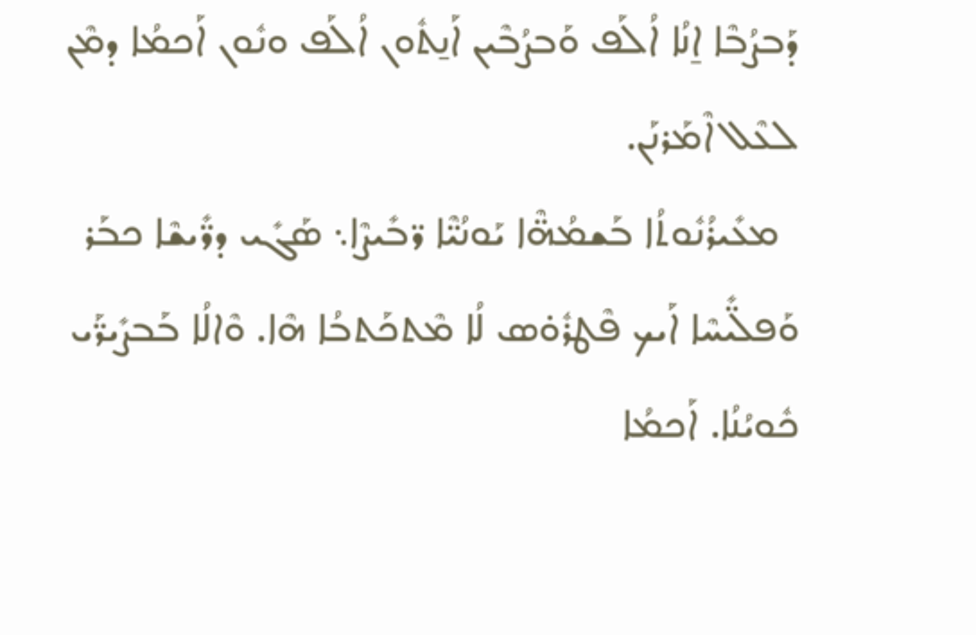ܕܰܒܨܳܒܶܐ ܐ̱ܢܳܐ ܐܳܠܰܦ ܘܰܒܨܳܒܶܝܢ ܐܰܢ̱ܬܽܘܢ ܐܳܠܰܦ ܘܢܽܘܢ ܐܰܟܡܳܐ ܕܡܶܢ ܠܥܶܠ ܐܶܡܰܪܢܰܢ.
  ܡܥܺܝܪܳܢܽܘܬܳܐ ܒܰܫܡܳܗ̈ܶܐ ܝܰܘܢܳܝ̈ܶܐ ܪ̈ܒܺܝܨܶܐ܆ ܣܰܓܺܝ ܕܪ̈ܺܝܫܶܐ ܟܒܰܪ ܘܰܦܠ̈ܺܝܚܶܐ ܐܰܝܟ ܦܶܛܪܽܘ̇ܣ ܠܳܐ ܡܶܬܟܰܬܒܳܐ ܗܶܐ. ܘܶܐܠܳܐ ܒܰܒܨܺܝܪ̈ܰܝ ܟܽܘܝܳܢܳܐ. ܐܰܟܡܳܐ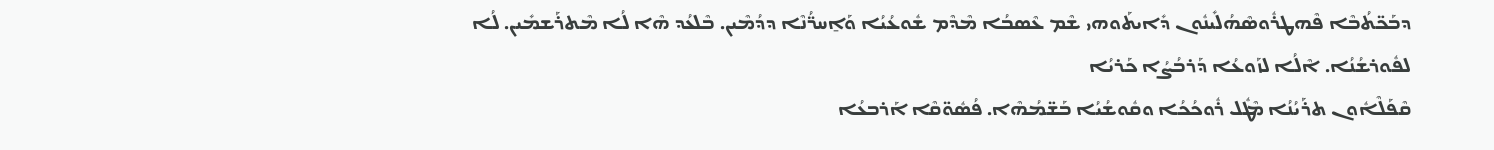ܕܒܰܟ̈ܬܳܒܶܐ ܦܶܗܛܪܽܘܣܶܗܳܠܺܝܢܽܘܢ ܕܺܐܝܬܰܘܗܝ ܫܶܡ ܥܶܣܒܳܐ ܡܶܕܶܡ ܫܽܘܥܳܝܳܐ ܘܰܐ̱ܚܪ̈ܳܢܶܐ ܕܕܳܡܶܝܢ. ܒܶܠܥܳܕ ܗܶܐ ܠܳܐ ܡܶܬܪܰܫܡܺܝܢ. ܠܳܐ ܠܦܽܘܪܫܳܢܳܐ. ܐܶܠܳܐ ܠܙܰܘܥܳܐ ܕܰܪܒܳܨܳܐ ܟܰܪܝܳܐ
ܩܶܦܰܠܶܐܽܘܢ ܬܪܰܝܳܢܳܐ ܡܶܛܽܠ ܪܽܘܟܳܟܳܐ ܘܩܽܘܫܳܝܳܐ ܒܰܫ̈ܡܳܗܶܐ. ܦܳܣܽܘ̈ܩܶܐ ܐܰܪܒܥܳܐ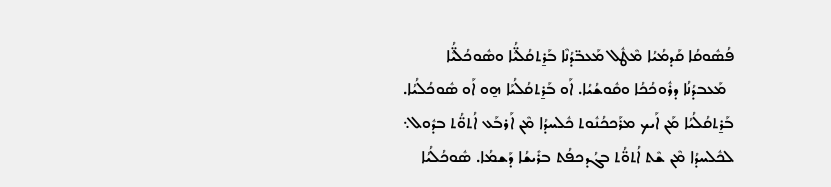ܦܳܣܽܘܩܳܐ ܩܰܕܡܳܝܳܐ ܡܶܛܽܠ ܡܰܥܒ̈ܕܳܢܶܐ ܒܰܪ̱ܬܩܳܠ̈ܳܝܶܐ ܘܣܽܘܟܳܠ̈ܳܝܶܐ
  ܡܰܥܒܕܳܢܳܐ ܕܪܽܘܟܳܟܳܐ ܘܩܽܘܫܳܝܳܐ. ܐܰܘ ܒܰܪ̱ܬܩܳܠܳܝܰܐ ܗ̱ܘ ܐܰܘ ܣܽܘܟܳܠܳܝܳܐ. ܒܰܪ̱ܬܩܳܠܳܝܳܐ ܡܰܢ ܐܰܝܟ ܡܪܰܟܟܳܢܽܘܬ ܟܽܠܚܕܳܐ ܡܶܢ ܐܰܪܒܰܥ ܐܳܬܘ̈ܳܬ ܒܕܽܘܠ܆ ܠܟܽܠܚܕܳܐ ܡܶܢ ܫܶܬ ܐܳܬܘ̈ܳܬ ܒܓܳܕܟܦܳܬ ܒܪܺܝܫܳܐ ܕܰܫܡܳܐ. ܣܽܘܟܳܠܳܝܳܐ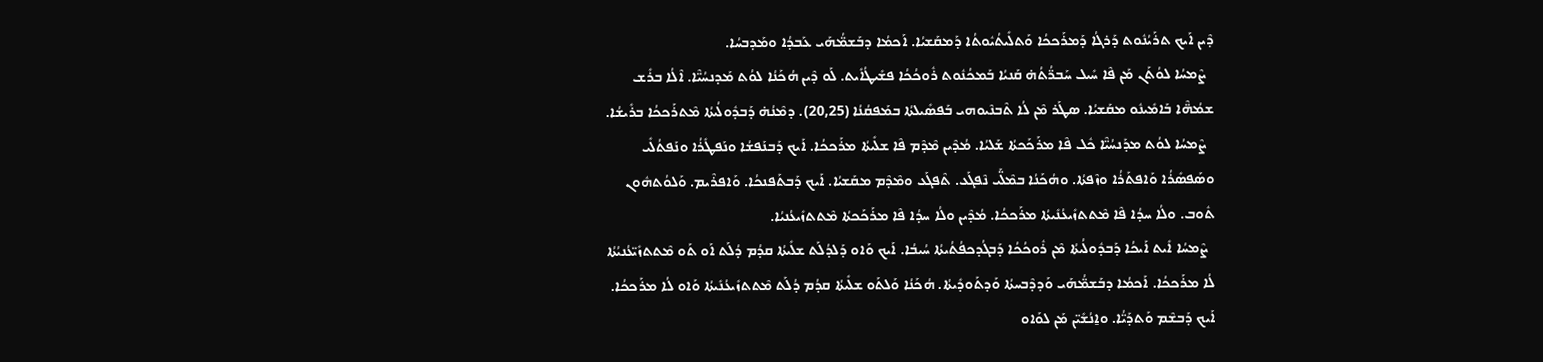ܕܶܝܢ ܐܰܝܟ ܬܪܰܝܳܢܽܘܬ ܕܰܪܓܳܐ ܕܰܡܪܰܟܟܳܐ ܘܰܬܠܺܝܬܳܝܽܘܬܳܐ ܕܰܡܩܰܫܝܳܐ. ܐܰܟܡܳܐ ܕܒܰܫܡ̈ܳܗܰܝ ܥܰܒܕܳܐ ܘܡܰܕܒܚܳܐ.
  ܨܶܡܚܳܐ ܠܘܳܬܰܢ ܡܰܢ ܦܶܐ ܚܺܝܠ ܚܰܒܪ̈ܳܬܳܗ̇ ܩܰܢܝܳܐ ܒܰܡܟܳܢܽܘܬ ܪܽܘܟܳܟܳܐ ܦܫܺܝܛܳܐܺܝܬ. ܠܰܘ ܕܶܝܢ ܗܳܟܰܢܳܐ ܠܘܳܬ ܡܰܕܢܚܳܝ̈ܶܐ. ܐܶܠܳܐ ܒܪܺܫ ܫܡܳܗ̈ܶܐ ܒܰܐܡܺܝܢܽܘ ܡܩܰܫܝܳܐ. ܣܛܰܪ ܡܶܢ ܠܳܐ ܬܶܒܢܶܝܘܗܝ ܒܰܦܣܺܝܠܬܳܐ ܒܡܰܦܩܳܢܳܐ (20,25). ܕܡܶܢܳܗ̇ ܕܰܒܕܽܘܠܳܝܬܳܐ ܡܶܬܪܰܟܟܳܐ ܒܪܺܝܫܳܐ.
  ܨܶܡܚܳܐ ܠܘܳܬ ܡܕܰܢܚܳܝ̈ܶܐ ܟܽܠ ܦܶܐ ܡܪܰܟܰܟܬܳܐ ܫܰܠܝܳܐ. ܡܳܕܶܝܢ ܡܶܕܶܡ ܦܶܐ ܫܠܺܝܬܳܐ ܡܪܰܟܟܳܐ. ܐܰܝܟ ܕܰܒܢܰܦܫܳܐ ܘܢܰܦܛܺܪܳܐ ܘܢܰܦܬܳܠܺܝ ܘܣܰܦܣܺܪܳܐ ܘܰܐܦܬܰܪܳܐ ܘܙܶܦܬܳܐ. ܘܗܳܟܰܢܳܐ ܒܡܶܠ̈ܰܝ ܢܶܦܓܰܥ. ܬܶܦܓܰܥ ܘܡܶܕܶܡ ܡܩܰܫܝܳܐ. ܐܰܝܟ ܕܰܒܬܰܦܢܟܳܐ. ܘܰܐܦܪܶܝܡ. ܘܰܠܘܳܬܗܽܘܢ ܬܽܘܒ. ܘܠܳܐ ܚܕܳܐ ܦܶܐ ܡܶܬܬܙܺܝܥܳܢܺܝܬܳܐ ܡܪܰܟܟܳܐ. ܡܳܕܶܝܢ ܘܠܳܐ ܚܕܳܐ ܦܶܐ ܡܪܰܟܰܟܬܳܐ ܡܶܬܬܙܺܝܥܳܢܝܳܐ.
  ܨܶܡܚܳܐ ܐܺܝܬ ܐܰܝܟܳܐ ܕܰܒܕܽܘܠܳܝܬܳܐ ܡܶܢ ܪܽܘܟܳܟܳܐ ܕܰܒܓܳܕܟܦܳܬܳܝܬܳܐ ܚܳܝܒܳܐ. ܐܰܝܟ ܘܰܐܘ ܕܰܠܕܳܠܰܬ ܫܠܺܝܬܳܐ ܩܕܳܡ ܕܳܠܰܬ ܐܰܘ ܬܰܘ ܡܶܬܬܙܺܝ̈ܥܳܢܝܳܬܳܐ ܠܳܐ ܡܪܰܟܟܳܐ. ܐܰܟܡܳܐ ܕܒܰܫܡ̈ܳܗܰܝ ܘܰܕܕܶܒܚܬܳܐ ܘܰܕܬܰܘܕܺܝܬܳܐ. ܗܳܟܰܢܳܐ ܘܰܠܬܰܘ ܫܠܺܝܬܳܐ ܩܕܳܡ ܕܳܠܰܬ ܡܶܬܬܙܺܝܥܳܢܺܝܬܳܐ ܘܰܐܘ ܠܳܐ ܡܪܰܟܟܳܐ. ܐܰܝܟ ܕܰܒܫܶܡ ܘܰܬܕܰܝ̈ܳܐ. ܘܐ̱ܢܳܫܺܝ̈ܢ ܡܰܢ ܠܘܰܐܘ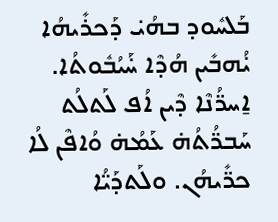ܒܰܠܚܽܘܕ ܒܗܳܝ̇ ܕܰܟܪܺܝܗܳܐ ܝ̇ܳܗܒܺܝܢ ܗܳܕܶܐ ܚ̇ܰܝܳܒܽܘܬܳܐ. ܐ̱ܚܪ̈ܳܢܶܐ ܕܶܝܢ ܐܳܦ ܠܰܬܠܳܬ ܚܰܒܪ̈ܳܬܳܗ̇ ܥܰܡܳܗ̇ ܘܳܐܦܶܢ ܠܳܐ ܟܪ̈ܺܝܗܳܢ. ܘܠܰܬܕܰܝ̈ܳܐ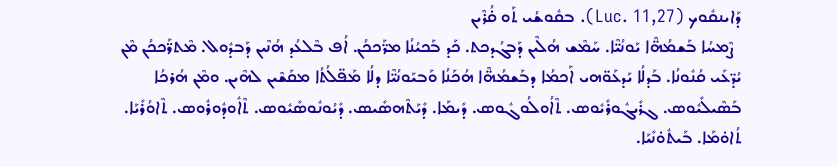ܕܰܐܝܢܩܽܘܟ (Luc. 11,27). ܒܩܽܘܫܳܝ ܬܰܘ ܩ̇ܳܪܶܝܢ
  ܨܶܡܚܳܐ ܒܰܫܡܳܗ̈ܶܐ ܝܰܘܢܳܝ̈ܶܐ. ܚܰܡܶܫ ܗܳܠܶܝܢ ܕܰܒܓܳܕܟܬ. ܟܰܕ ܒܰܟܝܳܢܳܐ ܡܪ̈ܰܟܟܳܢ. ܐܳܦ ܒܶܠܥܳܕ ܗܳܢܶܝܢ ܕܰܒܕܽܘܠ. ܡܶܬܪ̈ܰܟܟܳܢ ܡܶܢ ܝܳܕ̈ܥܰܝ ܩܳܢܽܘܢܳܐ. ܒܰܕܠܳܐ ܝܰܕܥܰܘ̈ܗܝ ܐܰܟܡܳܐ ܕܒܰܫܡܳܗ̈ܶܐ ܗܳܟܰܢܳܐ ܘܰܒܝܰܘܢܳܝ̈ܶܐ ܕܠܳܐ ܡܰܦ̈ܠܳܬܳܐ ܡܩܰܫܶܝܢ ܠܗܶܝܢ. ܘܡܶܢ ܗܳܪܟܳܐ ܒܰܣܶܝܠܺܝܽܘܣ. ܓܪܺܝܓܽܘܪܺܝܽܘܣ. ܬܶܐܳܘܠܳܘܓܽܘܣ. ܕܺܝܡܰܐ. ܕܺܝܰܬܶܗܣܺܝܣ. ܕܺܝܳܘܢܽܘܣܺܝܽܘܣ. ܬܶܐܽܘܕܽܘܪܽܘܣ. ܬܶܐܘܳܪܺܝܰܐ. ܬܳܐܘ̇ܡܰܐ. ܒܰܝܬܽܘ̇ܢܺܝܰܐ.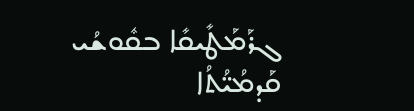ܓܪܰܡܰܛܺܝܩܺܐ ܒܩܽܘܫܳܝ ܩܰܕܡܳܝ̈ܳܬܳܐ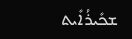ܫܟܺܝܪܳܐܺܝܬ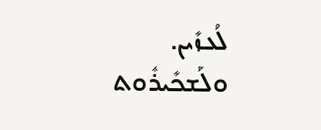ܠܳܥܙܺܝܢ. ܘܠܰܫܟܺܝܪܽܘܬ